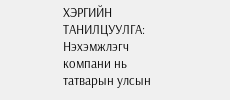ХЭРГИЙН ТАНИЛЦУУЛГА: Нэхэмжлэгч компани нь татварын улсын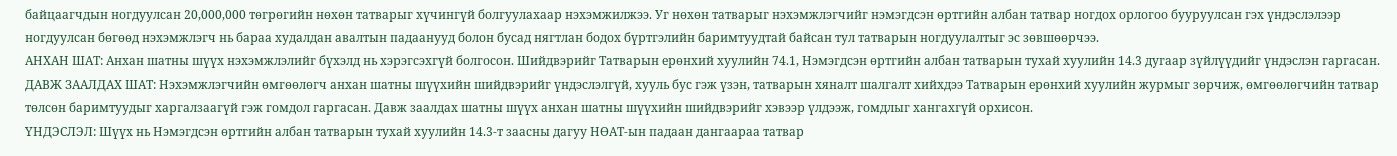байцаагчдын ногдуулсан 20,000,000 төгрөгийн нөхөн татварыг хүчингүй болгуулахаар нэхэмжилжээ. Уг нөхөн татварыг нэхэмжлэгчийг нэмэгдсэн өртгийн албан татвар ногдох орлогоо бууруулсан гэх үндэслэлээр ногдуулсан бөгөөд нэхэмжлэгч нь бараа худалдан авалтын падаанууд болон бусад нягтлан бодох бүртгэлийн баримтуудтай байсан тул татварын ногдуулалтыг эс зөвшөөрчээ.
АНХАН ШАТ: Анхан шатны шүүх нэхэмжлэлийг бүхэлд нь хэрэгсэхгүй болгосон. Шийдвэрийг Татварын ерөнхий хуулийн 74.1, Нэмэгдсэн өртгийн албан татварын тухай хуулийн 14.3 дугаар зүйлүүдийг үндэслэн гаргасан.
ДАВЖ ЗААЛДАХ ШАТ: Нэхэмжлэгчийн өмгөөлөгч анхан шатны шүүхийн шийдвэрийг үндэслэлгүй, хууль бус гэж үзэн, татварын хяналт шалгалт хийхдээ Татварын ерөнхий хуулийн журмыг зөрчиж, өмгөөлөгчийн татвар төлсөн баримтуудыг харгалзаагүй гэж гомдол гаргасан. Давж заалдах шатны шүүх анхан шатны шүүхийн шийдвэрийг хэвээр үлдээж, гомдлыг хангахгүй орхисон.
ҮНДЭСЛЭЛ: Шүүх нь Нэмэгдсэн өртгийн албан татварын тухай хуулийн 14.3-т заасны дагуу НӨАТ-ын падаан дангаараа татвар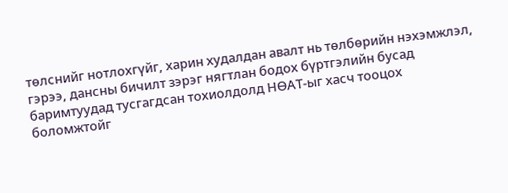төлснийг нотлохгүйг, харин худалдан авалт нь төлбөрийн нэхэмжлэл, гэрээ, дансны бичилт зэрэг нягтлан бодох бүртгэлийн бусад баримтуудад тусгагдсан тохиолдолд НӨАТ-ыг хасч тооцох боломжтойг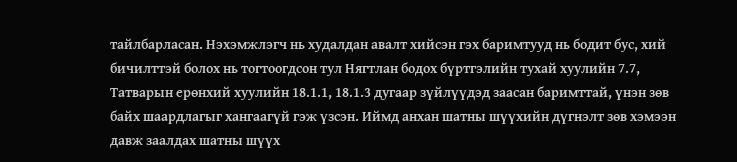тайлбарласан. Нэхэмжлэгч нь худалдан авалт хийсэн гэх баримтууд нь бодит бус, хий бичилттэй болох нь тогтоогдсон тул Нягтлан бодох бүртгэлийн тухай хуулийн 7.7, Татварын ерөнхий хуулийн 18.1.1, 18.1.3 дугаар зүйлүүдэд заасан баримттай, үнэн зөв байх шаардлагыг хангаагүй гэж үзсэн. Иймд анхан шатны шүүхийн дүгнэлт зөв хэмээн давж заалдах шатны шүүх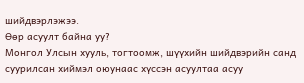шийдвэрлэжээ.
Өөр асуулт байна уу?
Монгол Улсын хууль, тогтоомж, шүүхийн шийдвэрийн санд суурилсан хиймэл оюунаас хүссэн асуултаа асуу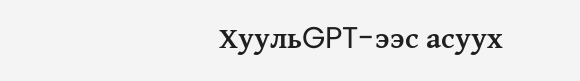ХуульGPT-ээс асуух